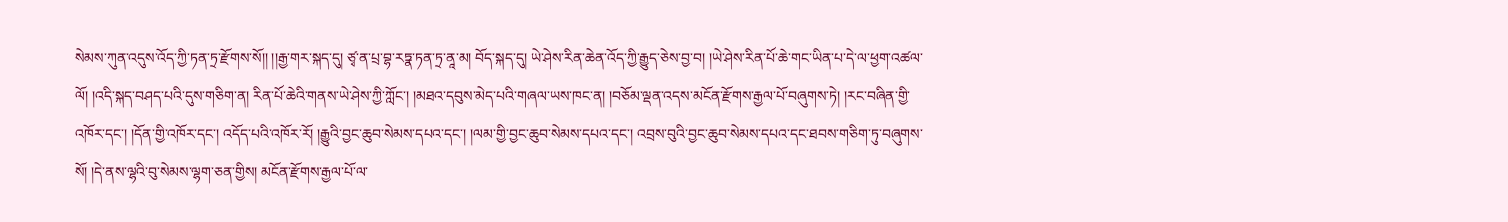སེམས་ཀུན་འདུས་འོད་ཀྱི་ཏན་ཏྲ་རྫོགས་སོ།། །།རྒྱ་གར་སྐད་དུ། ཙྭ་ན་པྲ་བྷ་རཏྣ་ཏན་ཏྲ་ནཱ་མ། བོད་སྐད་དུ། ཡེ་ཤེས་རིན་ཆེན་འོད་ཀྱི་རྒྱུད་ཅེས་བྱ་བ། །ཡེ་ཤེས་རིན་པོ་ཆེ་གང་ཡིན་པ་དེ་ལ་ཕྱག་འཚལ་ལོ། །འདི་སྐད་བཤད་པའི་དུས་གཅིག་ན། རིན་པོ་ཆེའི་གནས་ཡེ་ཤེས་ཀྱི་ཀློང་། །མཐའ་དབུས་མེད་པའི་གཞལ་ཡས་ཁང་ན། །བཅོམ་ལྡན་འདས་མངོན་རྫོགས་རྒྱལ་པོ་བཞུགས་ཏེ། །རང་བཞིན་གྱི་འཁོར་དང་། །དོན་གྱི་འཁོར་དང་། འདོད་པའི་འཁོར་རོ། །རྒྱུའི་བྱང་ཆུབ་སེམས་དཔའ་དང་། །ལམ་གྱི་བྱང་ཆུབ་སེམས་དཔའ་དང་། འབྲས་བུའི་བྱང་ཆུབ་སེམས་དཔའ་དང་ཐབས་གཅིག་ཏུ་བཞུགས་སོ། །དེ་ནས་ལྷའི་བུ་སེམས་ལྷག་ཅན་གྱིས། མངོན་རྫོགས་རྒྱལ་པོ་ལ་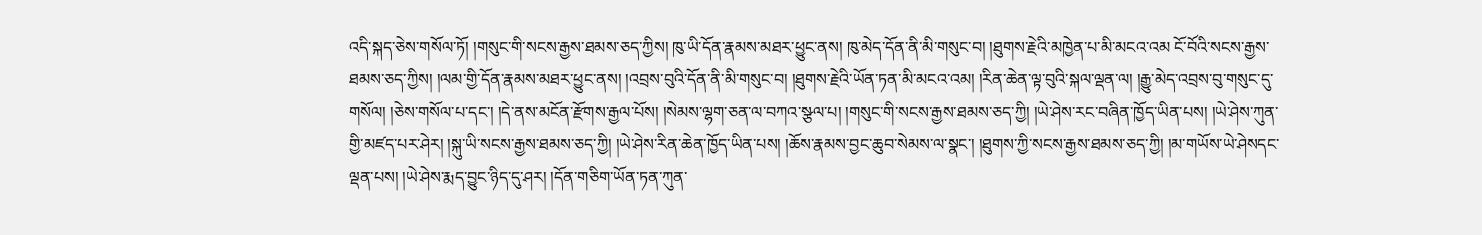འདི་སྐད་ཅེས་གསོལ་ཏོ། །གསུང་གི་སངས་རྒྱས་ཐམས་ཅད་ཀྱིས། ཁུ་ཡི་དོན་རྣམས་མཐར་ཕྱུང་ནས། ཁུ་མེད་དོན་ནི་མི་གསུང་བ། །ཐུགས་རྗེའི་མཁྱེན་པ་མི་མངའ་འམ ངོ་བོའི་སངས་རྒྱས་ཐམས་ཅད་ཀྱིས། །ལམ་གྱི་དོན་རྣམས་མཐར་ཕྱུང་ནས། །འབྲས་བུའི་དོན་ནི་མི་གསུང་བ། །ཐུགས་རྗེའི་ཡོན་ཏན་མི་མངའ་འམ། །རིན་ཆེན་ལྟ་བུའི་སྐལ་ལྡན་ལ། །རྒྱུ་མེད་འབྲས་བུ་གསུང་དུ་གསོལ། །ཅེས་གསོལ་པ་དང་། །དེ་ནས་མངོན་རྫོགས་རྒྱལ་པོས། །སེམས་ལྷག་ཅན་ལ་བཀའ་སྩལ་པ། །གསུང་གི་སངས་རྒྱས་ཐམས་ཅད་ཀྱི། །ཡེ་ཤེས་རང་བཞིན་ཁྱོད་ཡིན་པས། །ཡེ་ཤེས་ཀུན་གྱི་མཛད་པར་ཤེར། །སྐུ་ཡི་སངས་རྒྱས་ཐམས་ཅད་ཀྱི། །ཡེ་ཤེས་རིན་ཆེན་ཁྱོད་ཡིན་པས། །ཆོས་རྣམས་བྱང་ཆུབ་སེམས་ལ་སྣང་། །ཐུགས་ཀྱི་སངས་རྒྱས་ཐམས་ཅད་ཀྱི། །མ་གཡོས་ཡེ་ཤེསདང་ལྡན་པས། །ཡེ་ཤེས་རྨད་བྱུང་ཉིད་དུ་ཤར། །དོན་གཅིག་ཡོན་ཏན་ཀུན་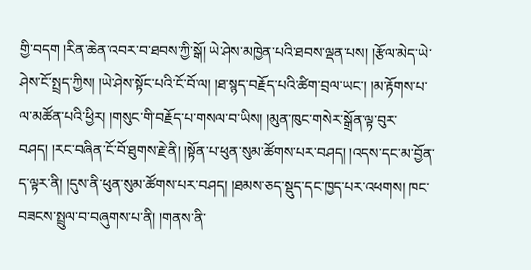གྱི་བདག །རིན་ཆེན་འབར་བ་ཐབས་ཀྱི་སྒོ། ཡེ་ཤེས་མཁྱེན་པའི་ཐབས་ལྡན་པས། །རྩོལ་མེད་ཡེ་ཤེས་ངོ་སྤྲད་ཀྱིས། །ཡེ་ཤེས་སྟོང་པའི་ངོ་བོ་ལ། །ཐ་སྙད་བརྗོད་པའི་ཚིག་བྲལ་ཡང་། །མ་རྟོགས་པ་ལ་མཚོན་པའི་ཕྱིར། །གསུང་གི་བརྗོད་པ་གསལ་བ་ཡིས། །མུན་ཁུང་གསེར་སྒྲོན་ལྟ་བུར་བཤད། །རང་བཞིན་ངོ་བོ་ཐུགས་རྗེ་ནི། །སྟོན་པ་ཕུན་སུམ་ཚོགས་པར་བཤད། །འདས་དང་མ་བྱོན་ད་ལྟར་ནི། །དུས་ནི་ཕུན་སུམ་ཚོགས་པར་བཤད། །ཐམས་ཅད་སྡུད་དང་ཁྱད་པར་འཕགས། ཁང་བཟངས་སྤྲུལ་བ་བཞུགས་པ་ནི། །གནས་ནི་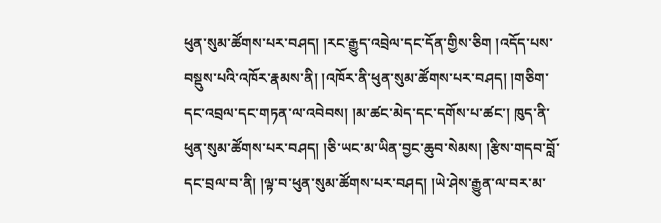ཕུན་སུམ་ཚོགས་པར་བཤད། །རང་རྒྱུད་འབྲེལ་དང་དོན་གྱིས་ཅིག །འདོད་པས་བསྡུས་པའི་འཁོར་རྣམས་ནི། །འཁོར་ནི་ཕུན་སུམ་ཚོགས་པར་བཤད། །གཅིག་དང་འབྲལ་དང་གཏན་ལ་འབེབས། །མ་ཚང་མེད་དང་དགོས་པ་ཚང་། ཁུད་ནི་ཕུན་སུམ་ཚོགས་པར་བཤད། །ཅི་ཡང་མ་ཡིན་བྱང་ཆུབ་སེམས། །རྩིས་གདབ་བློ་དང་བྲལ་བ་ནི། །ལྟ་བ་ཕུན་སུམ་ཚོགས་པར་བཤད། །ཡེ་ཤེས་རྒྱུན་ལ་བར་མ་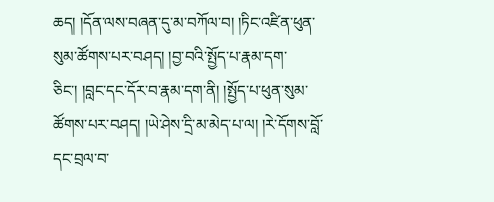ཆད། །དོན་ལས་བཞན་དུ་མ་བཀོལ་བ། །ཏིང་འཛིན་ཕུན་སུམ་ཚོགས་པར་བཤད། །བྱ་བའི་སྤྱོད་པ་རྣམ་དག་ཅིང་། །བླང་དང་དོར་བ་རྣམ་དག་ནི། །སྤྱོད་པ་ཕུན་སུམ་ཚོགས་པར་བཤད། །ཡེ་ཤེས་དྲི་མ་མེད་པ་ལ། །རེ་དོགས་བློ་དང་བྲལ་བ་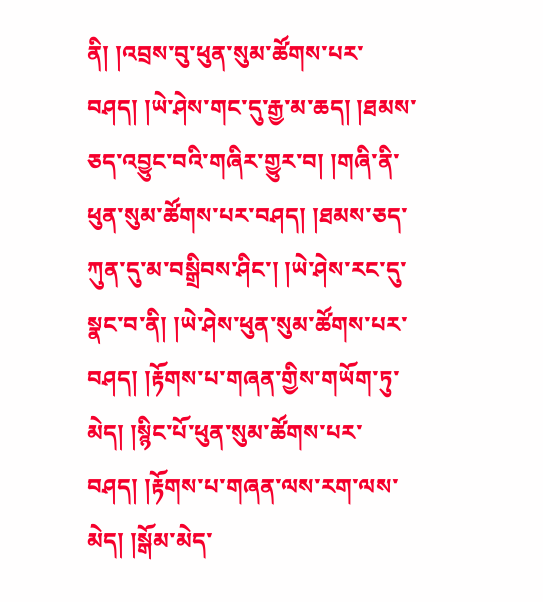ནི། །འབྲས་བུ་ཕུན་སུམ་ཚོགས་པར་བཤད། །ཡེ་ཤེས་གང་དུ་རྒྱ་མ་ཆད། །ཐམས་ཅད་འབྱུང་བའི་གཞིར་གྱུར་བ། །གཞི་ནི་ཕུན་སུམ་ཚོགས་པར་བཤད། །ཐམས་ཅད་ཀུན་དུ་མ་བསྒྲིབས་ཤིང་། །ཡེ་ཤེས་རང་དུ་སྣང་བ་ནི། །ཡེ་ཤེས་ཕུན་སུམ་ཚོགས་པར་བཤད། །རྟོགས་པ་གཞན་གྱིས་གཡོག་ཏུ་མེད། །སྙིང་པོ་ཕུན་སུམ་ཚོགས་པར་བཤད། །རྟོགས་པ་གཞན་ལས་རག་ལས་མེད། །སྒོམ་མེད་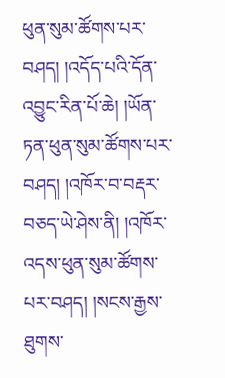ཕུན་སུམ་ཚོགས་པར་བཤད། །འདོད་པའི་དོན་འབྱུང་རིན་པོ་ཆེ། །ཡོན་ཏན་ཕུན་སུམ་ཚོགས་པར་བཤད། །འཁོར་བ་བརྡར་བཅད་ཡེ་ཤེས་ནི། །འཁོར་འདས་ཕུན་སུམ་ཚོགས་པར་བཤད། །སངས་རྒྱས་ཐུགས་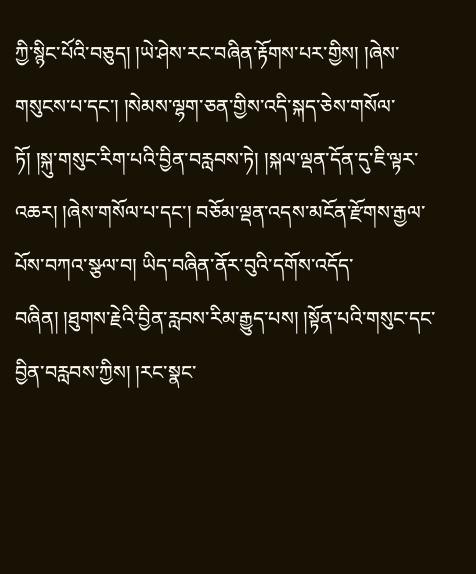ཀྱི་སྙིང་པོའི་བཅུད། །ཡེ་ཤེས་རང་བཞིན་རྟོགས་པར་གྱིས། །ཞེས་གསུངས་པ་དང་། །སེམས་ལྷག་ཅན་གྱིས་འདི་སྐད་ཅེས་གསོལ་ཏོ། །སྐུ་གསུང་རིག་པའི་བྱིན་བརླབས་ཏེ། །སྐལ་ལྡན་དོན་དུ་ཇི་ལྟར་འཆར། །ཞེས་གསོལ་པ་དང་། བཅོམ་ལྡན་འདས་མངོན་རྫོགས་རྒྱལ་པོས་བཀའ་སྩལ་བ། ཡིད་བཞིན་ནོར་བུའི་དགོས་འདོད་བཞིན། །ཐུགས་རྗེའི་བྱིན་རླབས་རིམ་རྒྱུད་པས། །སྟོན་པའི་གསུང་དང་བྱིན་བརླབས་ཀྱིས། །རང་སྣང་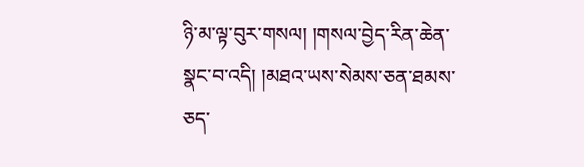ཉི་མ་ལྟ་བུར་གསལ། །གསལ་བྱེད་རིན་ཆེན་སྣང་བ་འདི། །མཐའ་ཡས་སེམས་ཅན་ཐམས་ཅད་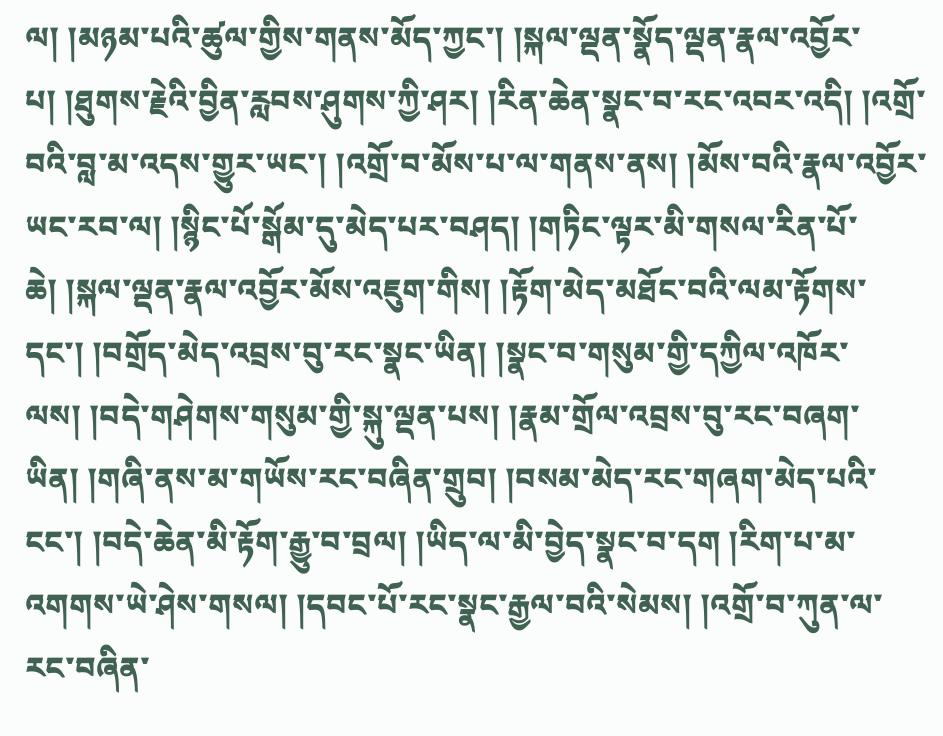ལ། །མཉམ་པའི་ཚུལ་གྱིས་གནས་མོད་ཀྱང་། །སྐལ་ལྡན་སྣོད་ལྡན་རྣལ་འབྱོར་པ། །ཐུགས་རྗེའི་བྱིན་རླབས་ཤུགས་ཀྱི་ཤར། །རིན་ཆེན་སྣང་བ་རང་འབར་འདི། །འགྲོ་བའི་བླ་མ་འདས་གྱུར་ཡང་། །འགྲོ་བ་མོས་པ་ལ་གནས་ནས། །མོས་བའི་རྣལ་འབྱོར་ཡང་རབ་ལ། །སྙིང་པོ་སྒོམ་དུ་མེད་པར་བཤད། །གཏིང་ལྟར་མི་གསལ་རིན་པོ་ཆེ། །སྐལ་ལྡན་རྣལ་འབྱོར་མོས་འཇུག་གིས། །རྟོག་མེད་མཐོང་བའི་ལམ་རྟོགས་དང་། །བགྲོད་མེད་འབྲས་བུ་རང་སྣང་ཡིན། །སྣང་བ་གསུམ་གྱི་དཀྱིལ་འཁོར་ལས། །བདེ་གཤེགས་གསུམ་གྱི་སྐུ་ལྡན་པས། །རྣམ་གྲོལ་འབྲས་བུ་རང་བཞག་ཡིན། །གཞི་ནས་མ་གཡོས་རང་བཞིན་གྲུབ། །བསམ་མེད་རང་གཞག་མེད་པའི་ངང་། །བདེ་ཆེན་མི་རྟོག་རྒྱུ་བ་བྲལ། །ཡིད་ལ་མི་བྱེད་སྣང་བ་དག །རིག་པ་མ་འགགས་ཡེ་ཤེས་གསལ། །དབང་པོ་རང་སྣང་རྒྱལ་བའི་སེམས། །འགྲོ་བ་ཀུན་ལ་རང་བཞིན་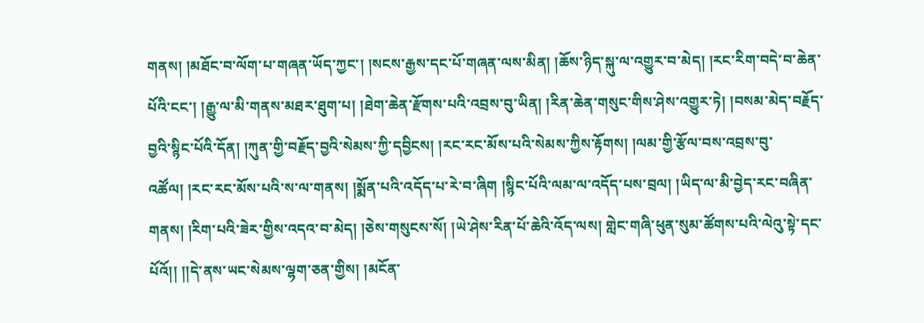གནས། །མཐོང་བ་ལོག་པ་གཞན་ཡོད་ཀྱང་། །སངས་རྒྱས་དང་པོ་གཞན་ལས་མིན། །ཆོས་ཉིད་སྐུ་ལ་འགྱུར་བ་མེད། །རང་རིག་བདེ་བ་ཆེན་པོའི་ངང་། །རྒྱུ་ལ་མི་གནས་མཐར་ཐུག་པ། །ཐེག་ཆེན་རྫོགས་པའི་འབྲས་བུ་ཡིན། །རིན་ཆེན་གསུང་གིས་ཤེས་འགྱུར་ཏེ། །བསམ་མེད་བརྗོད་བྱའི་སྙིང་པོའི་དོན། །ཀུན་གྱི་བརྗོད་བྱའི་སེམས་ཀྱི་དབྱིངས། །རང་རང་མོས་པའི་སེམས་ཀྱིས་རྟོགས། །ལམ་གྱི་རྩོལ་བས་འབྲས་བུ་འཚོལ། །རང་རང་མོས་པའི་ས་ལ་གནས། །སྨོན་པའི་འདོད་པ་རེ་བ་ཞིག །སྙིང་པོའི་ལམ་ལ་འདོད་པས་བྲལ། །ཡིད་ལ་མི་བྱེད་རང་བཞིན་གནས། །རིག་པའི་ཟེར་གྱིས་འདའ་བ་མེད། །ཅེས་གསུངས་སོ། །ཡེ་ཤེས་རིན་པོ་ཆེའི་འོད་ལས། གླེང་གཞི་ཕུན་སུམ་ཚོགས་པའི་ལེའུ་སྟེ་དང་པོའོ།། །།དེ་ནས་ཡང་སེམས་ལྷག་ཅན་གྱིས། །མངོན་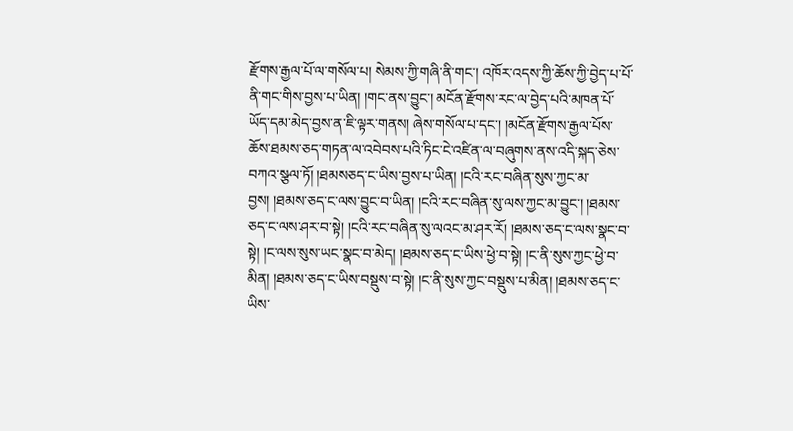རྫོགས་རྒྱལ་པོ་ལ་གསོལ་པ། སེམས་ཀྱི་གཞི་ནི་གང་། འཁོར་འདས་ཀྱི་ཆོས་ཀྱི་བྱེད་པ་པོ་ནི་གང་གིས་བྱས་པ་ཡིན། །གང་ནས་བྱུང་། མངོན་རྫོགས་རང་ལ་བྱེད་པའི་མཁན་པོ་ཡོད་དམ་མེད་བྱས་ན་ཇི་ལྟར་གནས། ཞེས་གསོལ་པ་དང་། །མངོན་རྫོགས་རྒྱལ་པོས་ཆོས་ཐམས་ཅད་གཏན་ལ་འབེབས་པའི་ཏིང་ངེ་འཛིན་ལ་བཞུགས་ནས་འདི་སྐད་ཅེས་བཀའ་སྩལ་ཏོ། །ཐམསཅད་ང་ཡིས་བྱས་པ་ཡིན། །ངའི་རང་བཞིན་སུས་ཀྱང་མ་བྱས། །ཐམས་ཅད་ང་ལས་བྱུང་བ་ཡིན། །ངའི་རང་བཞིན་སུ་ལས་ཀྱང་མ་བྱུང་། །ཐམས་ཅད་ང་ལས་ཤར་བ་སྟེ། །ངའི་རང་བཞིན་སུ་ལའང་མ་ཤར་རོ། །ཐམས་ཅད་ང་ལས་སྣང་བ་སྟེ། །ང་ལས་སུས་ཡང་སྣང་བ་མེད། །ཐམས་ཅད་ང་ཡིས་ཕྱེ་བ་སྟེ། །ང་ནི་སུས་ཀྱང་ཕྱེ་བ་མིན། །ཐམས་ཅད་ང་ཡིས་བསྡུས་བ་སྟེ། །ང་ནི་སུས་ཀྱང་བསྡུས་པ་མིན། །ཐམས་ཅད་ང་ཡིས་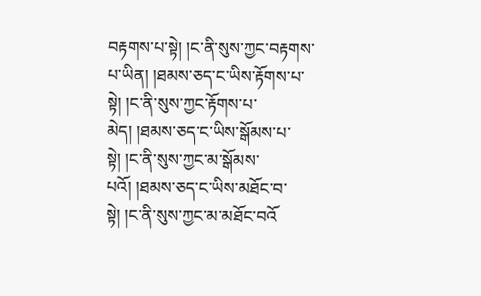བརྟགས་པ་སྟེ། །ང་ནི་སུས་ཀྱང་བརྟགས་པ་ཡིན། །ཐམས་ཅད་ང་ཡིས་རྟོགས་པ་སྟེ། །ང་ནི་སུས་ཀྱང་རྟོགས་པ་མེད། །ཐམས་ཅད་ང་ཡིས་སྒོམས་པ་སྟེ། །ང་ནི་སུས་ཀྱང་མ་སྒོམས་པའོ། །ཐམས་ཅད་ང་ཡིས་མཐོང་བ་སྟེ། །ང་ནི་སུས་ཀྱང་མ་མཐོང་བའོ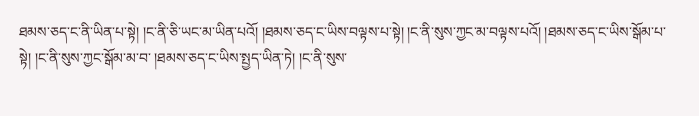ཐམས་ཅད་ང་ནི་ཡིན་པ་སྟེ། །ང་ནི་ཅི་ཡང་མ་ཡིན་པའོ། །ཐམས་ཅད་ང་ཡིས་བལྟས་པ་སྟེ། །ང་ནི་སུས་ཀྱང་མ་བལྟས་པའོ། །ཐམས་ཅད་ང་ཡིས་སྒོམ་པ་སྟེ། །ང་ནི་སུས་ཀྱང་སྒོམ་མ་བ་ །ཐམས་ཅད་ང་ཡིས་སྤྱད་ཡིན་ཏེ། །ང་ནི་སུས་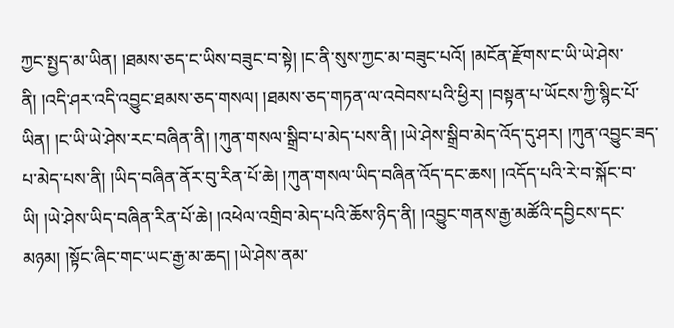ཀྱང་སྤྱད་མ་ཡིན། །ཐམས་ཅད་ང་ཡིས་བཟུང་བ་སྟེ། །ང་ནི་སུས་ཀྱང་མ་བཟུང་པའོ། །མངོན་རྫོགས་ང་ཡི་ཡེ་ཤེས་ནི། །འདི་ཤར་འདི་འབྱུང་ཐམས་ཅད་གསལ། །ཐམས་ཅད་གཏན་ལ་འབེབས་པའི་ཕྱིར། །བསྟན་པ་ཡོངས་ཀྱི་སྙིང་པོ་ཡིན། །ང་ཡི་ཡེ་ཤེས་རང་བཞིན་ནི། །ཀུན་གསལ་སྒྲིབ་པ་མེད་པས་ནི། །ཡེ་ཤེས་སྒྲིབ་མེད་འོད་དུ་ཤར། །ཀུན་འབྱུང་ཟད་པ་མེད་པས་ནི། །ཡིད་བཞིན་ནོར་བུ་རིན་པོ་ཆེ། །ཀུན་གསལ་ཡིད་བཞིན་འོད་དང་ཆས། །འདོད་པའི་རེ་བ་སྐོང་བ་ཡི། །ཡེ་ཤེས་ཡིད་བཞིན་རིན་པོ་ཆེ། །འཕེལ་འགྲིབ་མེད་པའི་ཆོས་ཉིད་ནི། །འབྱུང་གནས་རྒྱ་མཚོའི་དབྱིངས་དང་མཉམ། །སྟོང་ཞིང་གང་ཡང་རྒྱ་མ་ཆད། །ཡེ་ཤེས་ནམ་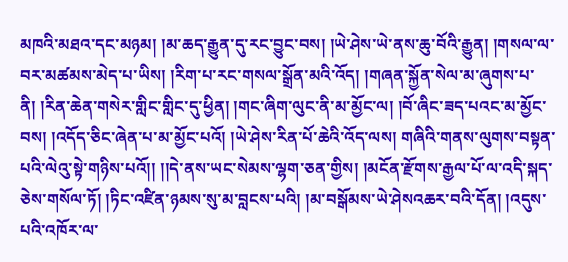མཁའི་མཐའ་དང་མཉམ། །མ་ཆད་རྒྱུན་དུ་རང་བྱུང་བས། །ཡེ་ཤེས་ཡེ་ནས་ཆུ་བོའི་རྒྱུན། །གསལ་ལ་བར་མཚམས་མེད་པ་ཡིས། །རིག་པ་རང་གསལ་སྒྲོན་མའི་འོད། །གཞན་སྐྱོན་སེལ་མ་ཞུགས་པ་ནི། །རིན་ཆེན་གསེར་གླིང་གླིང་དུ་ཕྱིན། །གང་ཞིག་ལུང་ནི་མ་མྱོང་ལ། །བོ་ཞིང་ཟད་པའང་མ་མྱོང་བས། །འདོད་ཅིང་ཞེན་པ་མ་མྱོང་པའོ། །ཡེ་ཤེས་རིན་པོ་ཆེའི་འོད་ལས། གཞིའི་གནས་ལུགས་བསྟན་པའི་ལེའུ་སྟེ་གཉིས་པའོ།། །།དེ་ནས་ཡང་སེམས་ལྷག་ཅན་གྱིས། །མངོན་རྫོགས་རྒྱལ་པོ་ལ་འདི་སྐད་ཅེས་གསོལ་ཏོ། །ཏིང་འཛིན་ཉམས་སུ་མ་བླངས་པའི། །མ་བསྒོམས་ཡེ་ཤེསའཆར་བའི་དོན། །འདུས་པའི་འཁོར་ལ་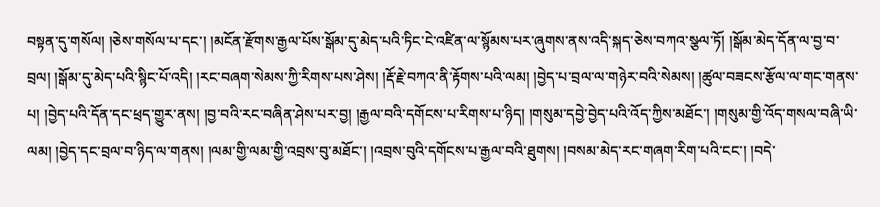བསྟན་དུ་གསོལ། །ཅེས་གསོལ་པ་དང་། །མངོན་རྫོགས་རྒྱལ་པོས་སྒོམ་དུ་མེད་པའི་ཏིང་ངེ་འཛིན་ལ་སྙོམས་པར་ཞུགས་ནས་འདི་སྐད་ཅེས་བཀའ་སྩལ་ཏོ། །སྒོམ་མེད་དོན་ལ་བྱ་བ་བྲལ། །སྒོམ་དུ་མེད་པའི་སྙིང་པོ་འདི། །རང་བཞག་སེམས་ཀྱི་རིགས་པས་ཤེས། །རྡོ་རྗེ་བཀའ་ནི་རྟོགས་པའི་ལམ། །བྱེད་པ་བྲལ་ལ་གཉེར་བའི་སེམས། །ཚུལ་བཟངས་རྩོལ་ལ་གང་གནས་པ། །བྱེད་པའི་དོན་དང་ཕྲད་གྱུར་ནས། །བྱ་བའི་རང་བཞིན་ཤེས་པར་བྱ། །རྒྱལ་བའི་དགོངས་པ་རིགས་པ་ཉིད། །གསུམ་དབྱེ་བྱེད་པའི་འོད་ཀྱིས་མཐོང་། །གསུམ་གྱི་འོད་གསལ་བཞི་ཡི་ལམ། །བྱེད་དང་བྲལ་བ་ཉིད་ལ་གནས། །ལམ་གྱི་ལམ་གྱི་འབྲས་བུ་མཐོང་། །འབྲས་བུའི་དགོངས་པ་རྒྱལ་བའི་ཐུགས། །བསམ་མེད་རང་གཞག་རིག་པའི་ངང་། །བདེ་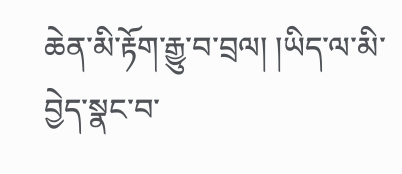ཆེན་མི་རྟོག་རྒྱུ་བ་བྲལ། །ཡིད་ལ་མི་བྱེད་སྣང་བ་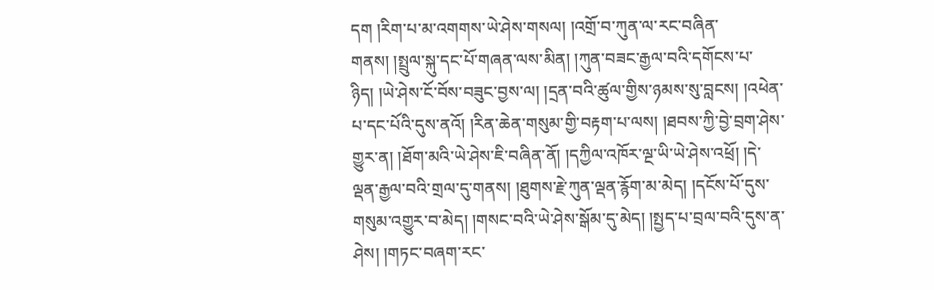དག །རིག་པ་མ་འགགས་ཡེ་ཤེས་གསལ། །འགྲོ་བ་ཀུན་ལ་རང་བཞིན་གནས། །སྤྲུལ་སྐུ་དང་པོ་གཞན་ལས་མིན། །ཀུན་བཟང་རྒྱལ་བའི་དགོངས་པ་ཉིད། །ཡེ་ཤེས་ངོ་བོས་བཟུང་བྱས་ལ། །དྲན་བའི་ཚུལ་གྱིས་ཉམས་སུ་བླངས། །འཕེན་པ་དང་པོའི་དུས་ནའོ། །རིན་ཆེན་གསུམ་གྱི་བརྟག་པ་ལས། །ཐབས་ཀྱི་བྱེ་བྲག་ཤེས་གྱུར་ན། །ཐོག་མའི་ཡེ་ཤེས་ཇི་བཞིན་ནོ། །དཀྱིལ་འཁོར་ལྔ་ཡི་ཡེ་ཤེས་འཕྲོ། །དེ་ལྡན་རྒྱལ་བའི་གྲལ་དུ་གནས། །ཐུགས་རྗེ་ཀུན་ལྡན་རྙོག་མ་མེད། །དངོས་པོ་དུས་གསུམ་འགྱུར་བ་མེད། །གསང་བའི་ཡེ་ཤེས་སྒོམ་དུ་མེད། །སྤྱད་པ་བྲལ་བའི་དུས་ན་ཤེས། །གཏང་བཞག་རང་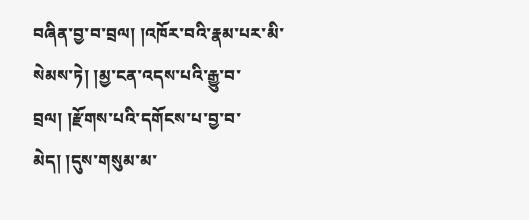བཞིན་བྱ་བ་བྲལ། །འཁོར་བའི་རྣམ་པར་མི་སེམས་ཏེ། །མྱ་ངན་འདས་པའི་རྒྱུ་བ་བྲལ། །རྫོགས་པའི་དགོངས་པ་བྱ་བ་མེད། །དུས་གསུམ་མ་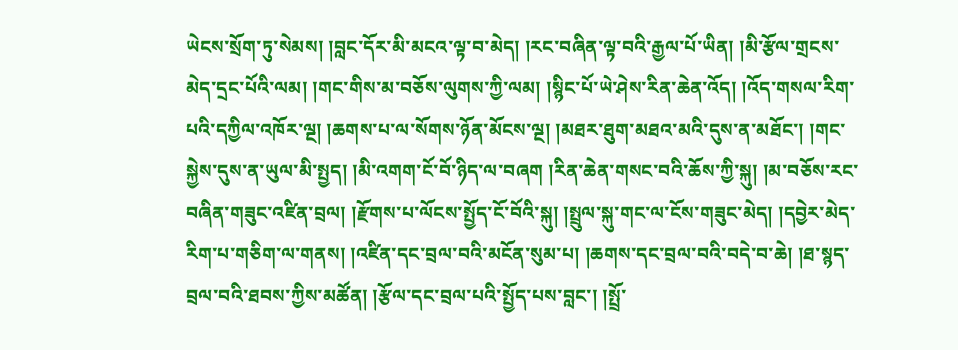ཡེངས་སྲོག་ཏུ་སེམས། །བླང་དོར་མི་མངའ་ལྟ་བ་མེད། །རང་བཞིན་ལྟ་བའི་རྒྱལ་པོ་ཡིན། །མི་རྩོལ་གྲངས་མེད་དྲང་པོའི་ལམ། །གང་གིས་མ་བཅོས་ལུགས་ཀྱི་ལམ། །སྙིང་པོ་ཡེ་ཤེས་རིན་ཆེན་འོད། །འོད་གསལ་རིག་པའི་དཀྱིལ་འཁོར་ལྔ། །ཆགས་པ་ལ་སོགས་ཉོན་མོངས་ལྔ། །མཐར་ཐུག་མཐའ་མའི་དུས་ན་མཐོང་། །གང་སྐྱེས་དུས་ན་ཡུལ་མི་སྤྱད། །མི་འགག་ངོ་བོ་ཉིད་ལ་བཞག །རིན་ཆེན་གསང་བའི་ཆོས་ཀྱི་སྐུ། །མ་བཅོས་རང་བཞིན་གཟུང་འཛིན་བྲལ། །རྫོགས་པ་ལོངས་སྤྱོད་ངོ་བོའི་སྐུ། །སྤྲུལ་སྐུ་གང་ལ་ངོས་གཟུང་མེད། །དབྱེར་མེད་རིག་པ་གཅིག་ལ་གནས། །འཛིན་དང་བྲལ་བའི་མངོན་སུམ་པ། །ཆགས་དང་བྲལ་བའི་བདེ་བ་ཆེ། །ཐ་སྙད་བྲལ་བའི་ཐབས་ཀྱིས་མཚོན། །རྩོལ་དང་བྲལ་པའི་སྤྱོད་པས་བླང་། །སྤྲོ་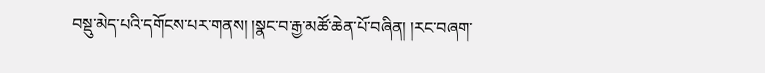བསྡུ་མེད་པའི་དགོངས་པར་གནས། །སྣང་བ་རྒྱ་མཚོ་ཆེན་པོ་བཞིན། །རང་བཞག་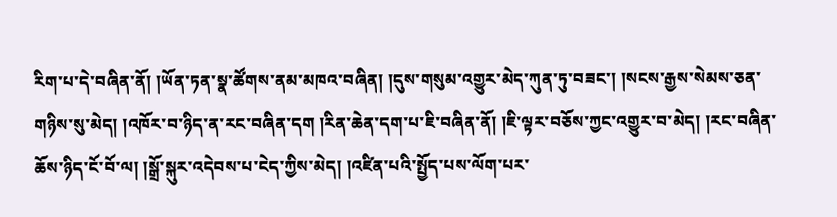རིག་པ་དེ་བཞིན་ནོ། །ཡོན་ཏན་སྣ་ཚོགས་ནམ་མཁའ་བཞིན། །དུས་གསུམ་འགྱུར་མེད་ཀུན་ཏུ་བཟང་། །སངས་རྒྱས་སེམས་ཅན་གཉིས་སུ་མེད། །འཁོར་བ་ཉིད་ན་རང་བཞིན་དག །རིན་ཆེན་དག་པ་ཇི་བཞིན་ནོ། །ཇི་ལྟར་བཅོས་ཀྱང་འགྱུར་བ་མེད། །རང་བཞིན་ཆོས་ཉིད་ངོ་བོ་ལ། །སྒྲོ་སྐུར་འདེབས་པ་ངེད་ཀྱིས་མེད། །འཛིན་པའི་སྤྱོད་པས་ལོག་པར་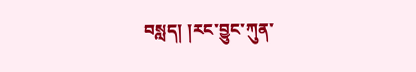བསླད། །རང་བྱུང་ཀུན་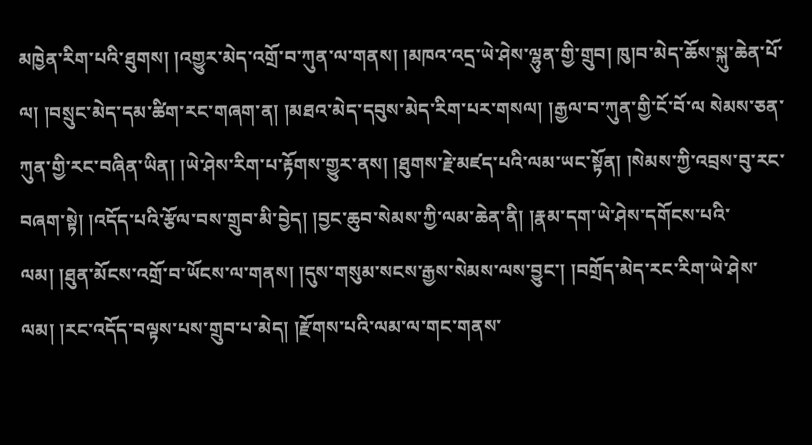མཁྱེན་རིག་པའི་ཐུགས། །འགྱུར་མེད་འགྲོ་བ་ཀུན་ལ་གནས། །མཁའ་འདྲ་ཡེ་ཤེས་ལྷུན་གྱི་གྲུབ། ཁུ།བ་མེད་ཆོས་སྐུ་ཆེན་པོ་ལ། །བསྲུང་མེད་དམ་ཚིག་རང་གཞག་ན། །མཐའ་མེད་དབུས་མེད་རིག་པར་གསལ། །རྒྱལ་བ་ཀུན་གྱི་ངོ་བོ་ལ སེམས་ཅན་ཀུན་གྱི་རང་བཞིན་ཡིན། །ཡེ་ཤེས་རིག་པ་རྟོགས་གྱུར་ནས། །ཐུགས་རྗེ་མཛད་པའི་ལམ་ཡང་སྟོན། །སེམས་ཀྱི་འབྲས་བུ་རང་བཞག་སྟེ། །འདོད་པའི་རྩོལ་བས་གྲུབ་མི་བྱེད། །བྱང་ཆུབ་སེམས་ཀྱི་ལམ་ཆེན་ནི། །རྣམ་དག་ཡེ་ཤེས་དགོངས་པའི་ལམ། །ཐུན་མོངས་འགྲོ་བ་ཡོངས་ལ་གནས། །དུས་གསུམ་སངས་རྒྱས་སེམས་ལས་བྱུང་། །བགྲོད་མེད་རང་རིག་ཡེ་ཤེས་ལམ། །རང་འདོད་བལྟས་པས་གྲུབ་པ་མེད། །རྫོགས་པའི་ལམ་ལ་གང་གནས་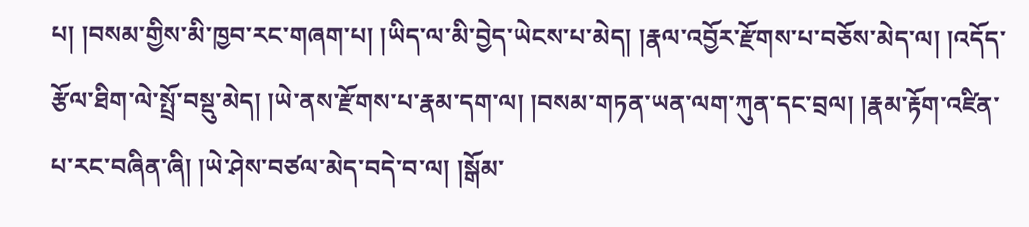པ། །བསམ་གྱིས་མི་ཁྱབ་རང་གཞག་པ། །ཡིད་ལ་མི་བྱེད་ཡེངས་པ་མེད། །རྣལ་འབྱོར་རྫོགས་པ་བཅོས་མེད་ལ། །འདོད་རྩོལ་ཐིག་ལེ་སྤྲོ་བསྡུ་མེད། །ཡེ་ནས་རྫོགས་པ་རྣམ་དག་ལ། །བསམ་གཏན་ཡན་ལག་ཀུན་དང་བྲལ། །རྣམ་རྟོག་འཛིན་པ་རང་བཞིན་ཞི། །ཡེ་ཤེས་བཙལ་མེད་བདེ་བ་ལ། །སྒོམ་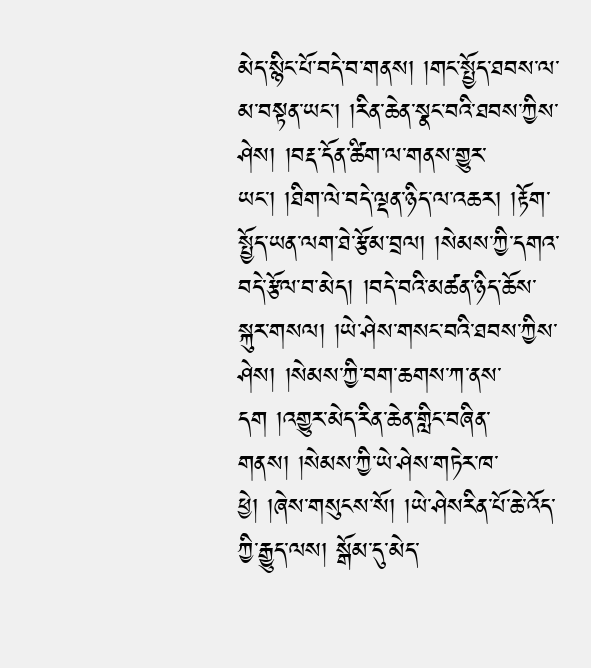མེད་སྙིང་པོ་བདེ་བ་གནས། །གང་སྤྱོད་ཐབས་ལ་མ་བསྟན་ཡང་། །རིན་ཆེན་སྣང་བའི་ཐབས་ཀྱིས་ཤེས། །བརྡ་དོན་ཚིག་ལ་གནས་གྱུར་ཡང་། །ཐིག་ལེ་བདེ་ལྡན་ཉིད་ལ་འཆར། །རྟོག་སྤྱོད་ཡན་ལག་ཐེ་རྩོམ་བྲལ། །སེམས་ཀྱི་དགའ་བདེ་རྩོལ་བ་མེད། །བདེ་བའི་མཚན་ཉིད་ཆོས་སྐུར་གསལ། །ཡེ་ཤེས་གསང་བའི་ཐབས་ཀྱིས་ཤེས། །སེམས་ཀྱི་བག་ཆགས་ཀ་ནས་དག །འགྱུར་མེད་རིན་ཆེན་གླིང་བཞིན་གནས། །སེམས་ཀྱི་ཡེ་ཤེས་གཏེར་ཁ་ཕྱེ། །ཞེས་གསུངས་སོ། །ཡེ་ཤེསརིན་པོ་ཆེ་འོད་ཀྱི་རྒྱུད་ལས། སྒོམ་དུ་མེད་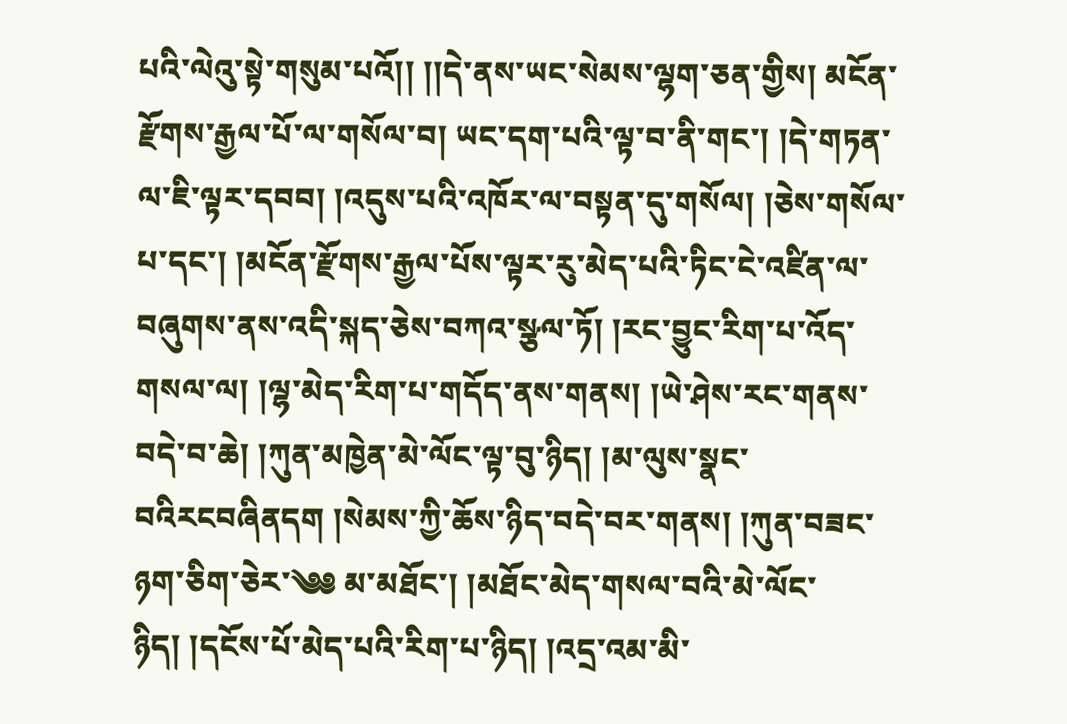པའི་ལེའུ་སྟེ་གསུམ་པའོ།། །།དེ་ནས་ཡང་སེམས་ལྷག་ཅན་གྱིས། མངོན་རྫོགས་རྒྱལ་པོ་ལ་གསོལ་བ། ཡང་དག་པའི་ལྟ་བ་ནི་གང་། །དེ་གཏན་ལ་ཇི་ལྟར་དབབ། །འདུས་པའི་འཁོར་ལ་བསྟན་དུ་གསོལ། །ཅེས་གསོལ་པ་དང་། །མངོན་རྫོགས་རྒྱལ་པོས་ལྟར་རུ་མེད་པའི་ཏིང་ངེ་འཛིན་ལ་བཞུགས་ནས་འདི་སྐད་ཅེས་བཀའ་སྩལ་ཏོ། །རང་བྱུང་རིག་པ་འོད་གསལ་ལ། །ལྷ་མེད་རིག་པ་གདོད་ནས་གནས། །ཡེ་ཤེས་རང་གནས་བདེ་བ་ཆེ། །ཀུན་མཁྱེན་མེ་ལོང་ལྟ་བུ་ཉིད། །མ་ལུས་སྣང་བའིརངབཞིནདག །སེམས་ཀྱི་ཆོས་ཉིད་བདེ་བར་གནས། །ཀུན་བཟང་ཉག་ཅིག་ཅེར་༄༅ མ་མཐོང་། །མཐོང་མེད་གསལ་བའི་མེ་ལོང་ཉིད། །དངོས་པོ་མེད་པའི་རིག་པ་ཉིད། །འདྲ་འམ་མི་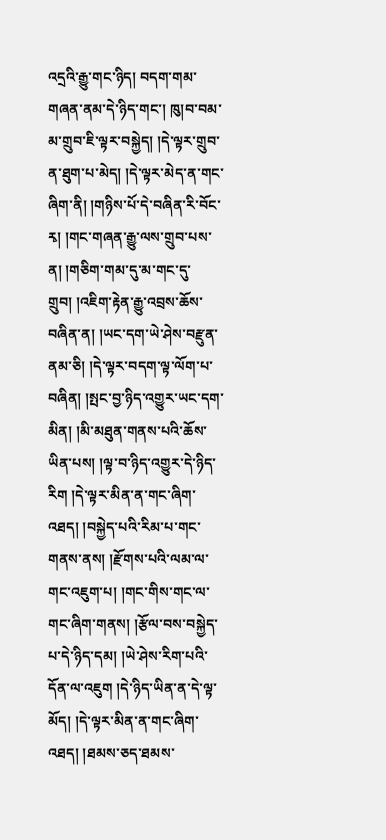འདྲའི་རྒྱུ་གང་ཉིད། བདག་གམ་གཞན་ནམ་དེ་ཉིད་གང་། ཁུ།བ་བམ་མ་གྲུབ་ཇི་ལྟར་བསྐྱེད། །དེ་ལྟར་གྲུབ་ན་ཐུག་པ་མེད། །དེ་ལྟར་མེད་ན་གང་ཞིག་ནི། །གཉིས་པོ་དེ་བཞིན་རི་བོང་རྭ། །གང་གཞན་རྒྱུ་ལས་གྲུབ་པས་ན། །གཅིག་གམ་དུ་མ་གང་དུ་གྲུབ། །འཇིག་རྟེན་རྒྱུ་འབྲས་ཆོས་བཞིན་ན། །ཡང་དག་ཡེ་ཤེས་བརྫུན་ནམ་ཅི། །དེ་ལྟར་བདག་ལྟ་ལོག་པ་བཞིན། །སྤང་བྱ་ཉིད་འགྱུར་ཡང་དག་མིན། །མི་མཐུན་གནས་པའི་ཆོས་ཡིན་པས། །ལྟ་བ་ཉིད་འགྱུར་དེ་ཉིད་རིག །དེ་ལྟར་མིན་ན་གང་ཞིག་འཐད། །བསྐྱེད་པའི་རིམ་པ་གང་གནས་ནས། །རྫོགས་པའི་ལམ་ལ་གང་འཇུག་པ། །གང་གིས་གང་ལ་གང་ཞིག་གནས། །རྩོལ་བས་བསྐྱེད་པ་དེ་ཉིད་དམ། །ཡེ་ཤེས་རིག་པའི་དོན་ལ་འཇུག །དེ་ཉིད་ཡིན་ན་དེ་ལྟ་མོད། །དེ་ལྟར་མིན་ན་གང་ཞིག་འཐད། །ཐམས་ཅད་ཐམས་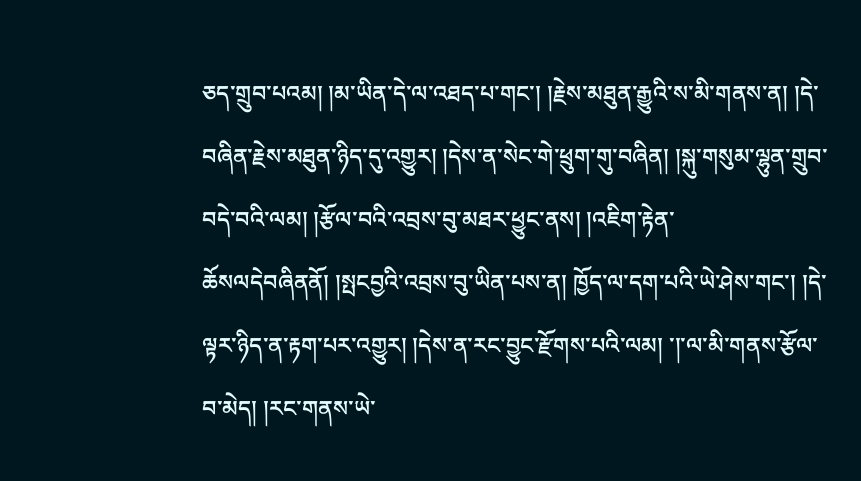ཅད་གྲུབ་པའམ། །མ་ཡིན་དེ་ལ་འཐད་པ་གང་། །རྗེས་མཐུན་རྒྱུའི་ས་མི་གནས་ན། །དེ་བཞིན་རྗེས་མཐུན་ཉིད་དུ་འགྱུར། །དེས་ན་སེང་གེ་ཕྲུག་གུ་བཞིན། །སྐུ་གསུམ་ལྷུན་གྲུབ་བདེ་བའི་ལམ། །རྩོལ་བའི་འབྲས་བུ་མཐར་ཕྱུང་ནས། །འཇིག་རྟེན་ཆོསལདེབཞིནནོ། །སྤངབྱའི་འབྲས་བུ་ཡིན་པས་ན། ཁྱོད་ལ་དག་པའི་ཡེ་ཤེས་གང་། །དེ་ལྟར་ཉིད་ན་རྟག་པར་འགྱུར། །དེས་ན་རང་བྱུང་རྫོགས་པའི་ལམ། ་།་ལ་མི་གནས་རྩོལ་བ་མེད། །རང་གནས་ཡེ་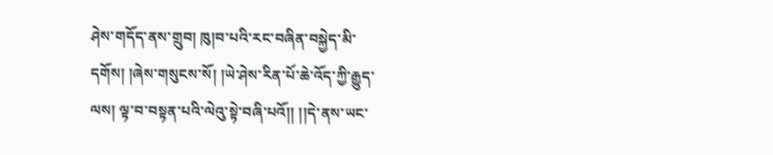ཤེས་གདོད་ནས་གྲུབ། ཁུ།བ་པའི་རང་བཞིན་བསྐྱེད་མི་དགོས། །ཞེས་གསུངས་སོ། །ཡེ་ཤེས་རིན་པོ་ཆེ་འོད་ཀྱི་རྒྱུད་ལས། ལྟ་བ་བསྟན་པའི་ལེའུ་སྟེ་བཞི་པའོ།། །།དེ་ནས་ཡང་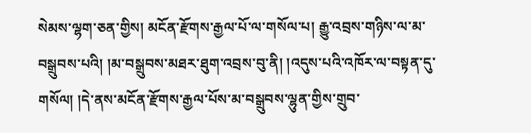སེམས་ལྷག་ཅན་གྱིས། མངོན་རྫོགས་རྒྱལ་པོ་ལ་གསོལ་པ། རྒྱུ་འབྲས་གཉིས་ལ་མ་བསྒྲུབས་པའི། །མ་བསྒྲུབས་མཐར་ཐུག་འབྲས་བུ་ནི། །འདུས་པའི་འཁོར་ལ་བསྟན་དུ་གསོལ། །དེ་ནས་མངོན་རྫོགས་རྒྱལ་པོས་མ་བསྒྲུབས་ལྷུན་གྱིས་གྲུབ་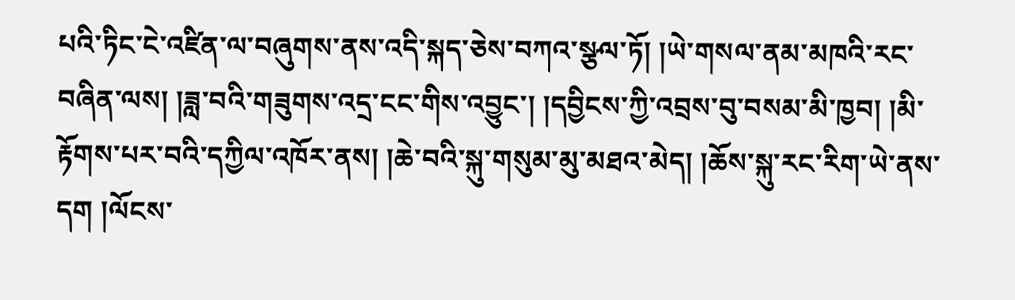པའི་ཏིང་ངེ་འཛིན་ལ་བཞུགས་ནས་འདི་སྐད་ཅེས་བཀའ་སྩལ་ཏོ། །ཡེ་གསལ་ནམ་མཁའི་རང་བཞིན་ལས། །ཟླ་བའི་གཟུགས་འདྲ་ངང་གིས་འབྱུང་། །དབྱིངས་ཀྱི་འབྲས་བུ་བསམ་མི་ཁྱབ། །མི་རྟོགས་པར་བའི་དཀྱིལ་འཁོར་ནས། །ཆེ་བའི་སྐུ་གསུམ་མུ་མཐའ་མེད། །ཆོས་སྐུ་རང་རིག་ཡེ་ནས་དག །ལོངས་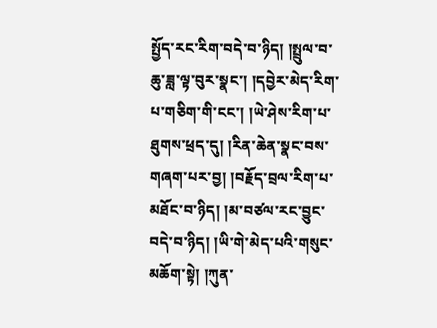སྤྱོད་རང་རིག་བདེ་བ་ཉིད། །སྤྲུལ་བ་ཆུ་ཟླ་ལྟ་བུར་སྣང་། །དབྱེར་མེད་རིག་པ་གཅིག་གི་ངང་། །ཡེ་ཤེས་རིག་པ་ཐུགས་ཕྲད་དུ། །རིན་ཆེན་སྣང་བས་གཞག་པར་བྱ། །བརྗོད་བྲལ་རིག་པ་མཐོང་བ་ཉིད། །མ་བཙལ་རང་བྱུང་བདེ་བ་ཉིད། །ཡི་གེ་མེད་པའི་གསུང་མཆོག་སྟེ། །ཀུན་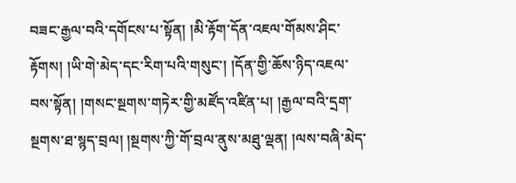བཟང་རྒྱལ་བའི་དགོངས་པ་སྟོན། །མི་རྟོག་དོན་འཇལ་གོམས་ཤིང་རྟོགས། །ཡི་གེ་མེད་དང་རིག་པའི་གསུང་། །དོན་གྱི་ཆོས་ཉིད་འཇལ་བས་སྟོན། །གསང་སྔགས་གཏེར་གྱི་མཛོད་འཛིན་པ། །རྒྱལ་བའི་དྲག་སྔགས་ཐ་སྙད་བྲལ། །སྔགས་ཀྱི་གོ་བྲལ་ནུས་མཐུ་ལྡན། །ལས་བཞི་མེད་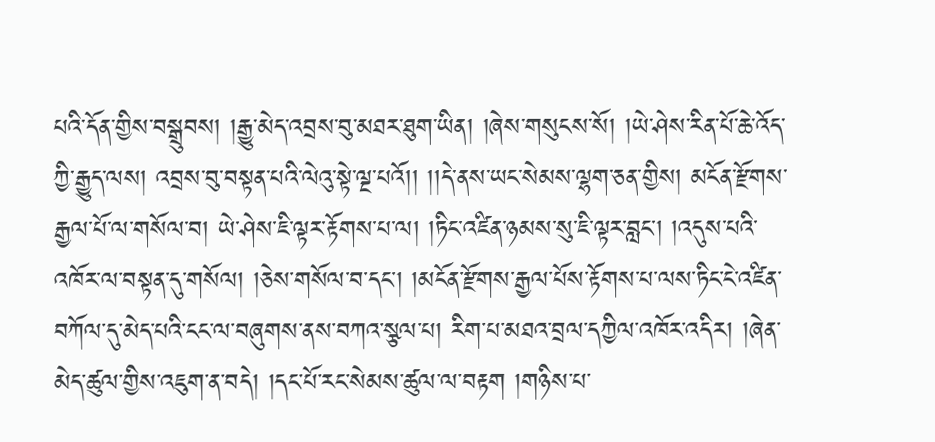པའི་དོན་གྱིས་བསྒྲུབས། །རྒྱུ་མེད་འབྲས་བུ་མཐར་ཐུག་ཡིན། །ཞེས་གསུངས་སོ། །ཡེ་ཤེས་རིན་པོ་ཆེ་འོད་ཀྱི་རྒྱུད་ལས། འབྲས་བུ་བསྟན་པའི་ལེའུ་སྟེ་ལྔ་པའོ།། །།དེ་ནས་ཡང་སེམས་ལྷག་ཅན་གྱིས། མངོན་རྫོགས་རྒྱལ་པོ་ལ་གསོལ་བ། ཡེ་ཤེས་ཇི་ལྟར་རྟོགས་པ་ལ། །ཏིང་འཛིན་ཉམས་སུ་ཇི་ལྟར་བླང་། །འདུས་པའི་འཁོར་ལ་བསྟན་དུ་གསོལ། །ཅེས་གསོལ་བ་དང་། །མངོན་རྫོགས་རྒྱལ་པོས་རྟོགས་པ་ལས་ཏིང་ངེ་འཛིན་བཀོལ་དུ་མེད་པའི་ངང་ལ་བཞུགས་ནས་བཀའ་སྩལ་པ། རིག་པ་མཐའ་བྲལ་དཀྱིལ་འཁོར་འདིར། །ཞེན་མེད་ཚུལ་གྱིས་འཇུག་ན་བདེ། །དང་པོ་རང་སེམས་ཚུལ་ལ་བརྟག །གཉིས་པ་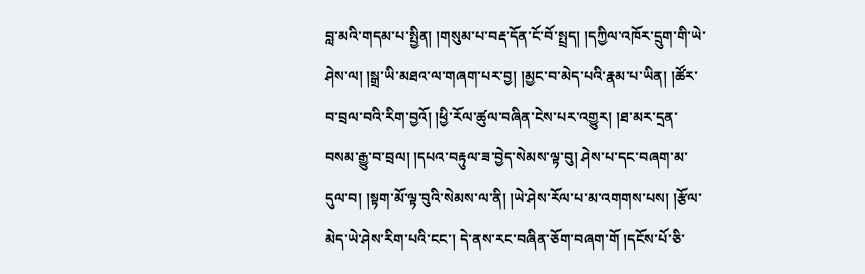བླ་མའི་གདམ་པ་སྤྱིན། །གསུམ་པ་བརྡ་དོན་ངོ་བོ་སྤྲད། །དཀྱིལ་འཁོར་དྲུག་གི་ཡེ་ཤེས་ལ། །སྒྲ་ཡི་མཐའ་ལ་གཞག་པར་བྱ། །མྱང་བ་མེད་པའི་རྣམ་པ་ཡིན། །ཚོར་བ་བྲལ་བའི་རིག་བྱའོ། །ཕྱི་རོལ་ཚུལ་བཞིན་ངེས་པར་འགྱུར། །ཐ་མར་དྲན་བསམ་རྒྱུ་བ་བྲལ། །དཔའ་བརྟུལ་ཟ་བྱེད་སེམས་ལྟ་བུ། ཤེས་པ་དང་བཞག་མ་དུལ་བ། །སྟག་མོ་ལྟ་བུའི་སེམས་ལ་ནི། །ཡེ་ཤེས་རོལ་པ་མ་འགགས་པས། །རྩོལ་མེད་ཡེ་ཤེས་རིག་པའི་ངང་། དེ་ནས་རང་བཞིན་ཅོག་བཞག་གོ །དངོས་པོ་ཅི་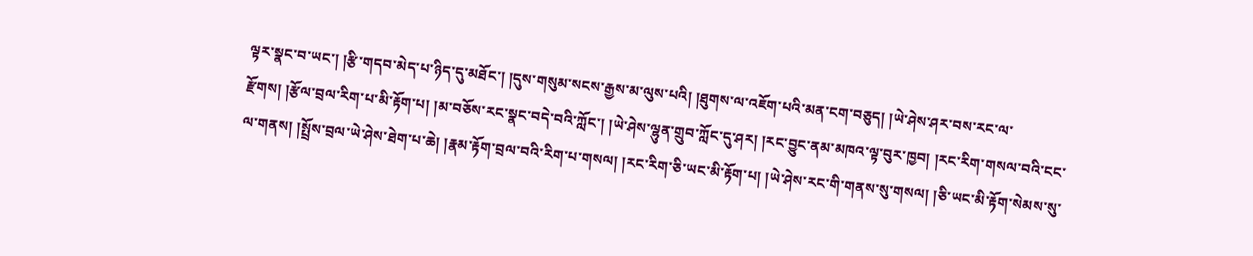ལྟར་སྣང་བ་ཡང་། །རྩི་གདབ་མེད་པ་ཉིད་དུ་མཐོང་། །དུས་གསུམ་སངས་རྒྱས་མ་ལུས་པའི། །ཐུགས་ལ་འཇོག་པའི་མན་ངག་བཅུད། །ཡེ་ཤེས་ཤར་བས་རང་ལ་རྫོགས། །རྩོལ་བྲལ་རིག་པ་མི་རྟོག་པ། །མ་བཅོས་རང་སྣང་བདེ་བའི་ཀློང་། །ཡེ་ཤེས་ལྷུན་གྲུབ་ཀློང་དུ་ཤར། །རང་བྱུང་ནམ་མཁའ་ལྟ་བུར་ཁྱབ། །རང་རིག་གསལ་བའི་ངང་ལ་གནས། །སྤྲོས་བྲལ་ཡེ་ཤེས་ཐེག་པ་ཆེ། །རྣམ་རྟོག་བྲལ་བའི་རིག་པ་གསལ། །རང་རིག་ཅི་ཡང་མི་རྟོག་པ། །ཡེ་ཤེས་རང་གི་གནས་སུ་གསལ། །ཅི་ཡང་མི་རྟོག་སེམས་སུ་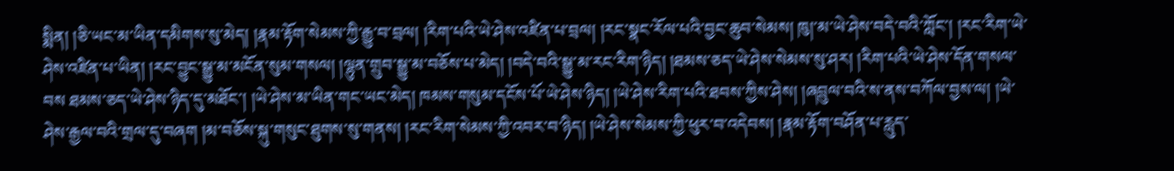སྨིན། །ཅི་ཡང་མ་ཡིན་དམིགས་སུ་མེད། །རྣམ་རྟོག་སེམས་ཀྱི་རྒྱུ་བ་བྲལ། །རིག་པའི་ཡེ་ཤེས་འཛིན་པ་བྲལ། །རང་སྣང་རོལ་པའི་བྱང་ཆུབ་སེམས། ཁུ།་མ་ཡེ་ཤེས་བདེ་བའི་ཀློང་། །རང་རིག་ཡེ་ཤེས་འཛིན་པ་ཡིན། །རང་བྱུང་སྒྱུ་མ་མངོན་སུམ་གསལ། །ལྷུན་གྲུབ་སྒྱུ་མ་བཅོས་པ་མེད། །བདེ་བའི་སྒྱུ་མ་རང་རིག་ཉིད། །ཐམས་ཅད་ཡེ་ཤེས་སེམས་སུ་ཤར། །རིག་པའི་ཡེ་ཤེས་དོན་གསལ་བས ཐམས་ཅད་ཡེ་ཤེས་ཉིད་དུ་མཐོང་། །ཡེ་ཤེས་མ་ཡིན་གང་ཡང་མེད། ཁམས་གསུམ་དངོས་པོ་ཡེ་ཤེས་ཉིད། །ཡེ་ཤེས་རིག་པའི་ཐབས་ཀྱིས་ཤེས། །ཞབྲུལ་བའི་ས་ནས་བཀོལ་བྱས་ལ། །ཡེ་ཤེས་རྒྱལ་བའི་གྲལ་དུ་བཞག །མ་བཅོས་སྐུ་གསུང་ཐུགས་སུ་གནས། །རང་རིག་སེམས་ཀྱི་འབར་བ་ཉིད། །ཡེ་ཤེས་སེམས་ཀྱི་ཕུར་བ་འདེབས། །རྣམ་རྟོག་བཤོན་པ་རླུད་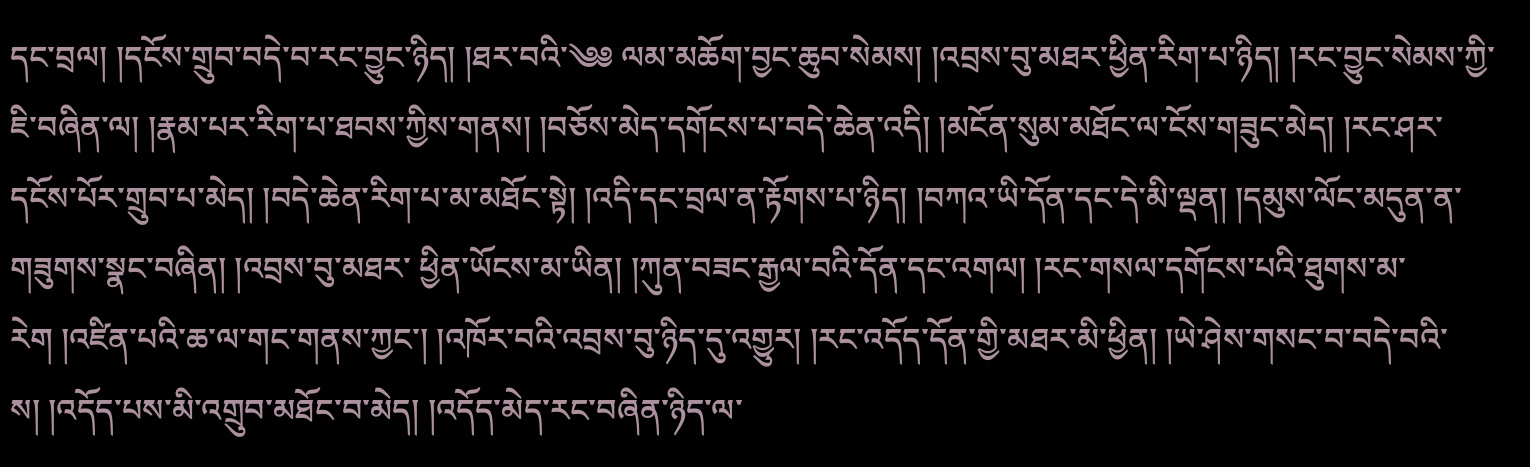དང་བྲལ། །དངོས་གྲུབ་བདེ་བ་རང་བྱུང་ཉིད། །ཐར་བའི་༄༅ ལམ་མཆོག་བྱང་ཆུབ་སེམས། །འབྲས་བུ་མཐར་ཕྱིན་རིག་པ་ཉིད། །རང་བྱུང་སེམས་ཀྱི་ཇི་བཞིན་ལ། །རྣམ་པར་རིག་པ་ཐབས་ཀྱིས་གནས། །བཅོས་མེད་དགོངས་པ་བདེ་ཆེན་འདི། །མངོན་སུམ་མཐོང་ལ་ངོས་གཟུང་མེད། །རང་ཤར་དངོས་པོར་གྲུབ་པ་མེད། །བདེ་ཆེན་རིག་པ་མ་མཐོང་སྟེ། །འདི་དང་བྲལ་ན་རྟོགས་པ་ཉིད། །བཀའ་ཡི་དོན་དང་དེ་མི་ལྡན། །དམུས་ལོང་མདུན་ན་གཟུགས་སྣང་བཞིན། །འབྲས་བུ་མཐར་ ཕྱིན་ཡོངས་མ་ཡིན། །ཀུན་བཟང་རྒྱལ་བའི་དོན་དང་འགལ། །རང་གསལ་དགོངས་པའི་ཐུགས་མ་རེག །འཛིན་པའི་ཆ་ལ་གང་གནས་ཀྱང་། །འཁོར་བའི་འབྲས་བུ་ཉིད་དུ་འགྱུར། །རང་འདོད་དོན་གྱི་མཐར་མི་ཕྱིན། །ཡེ་ཤེས་གསང་བ་བདེ་བའི་ས། །འདོད་པས་མི་འགྲུབ་མཐོང་བ་མེད། །འདོད་མེད་རང་བཞིན་ཉིད་ལ་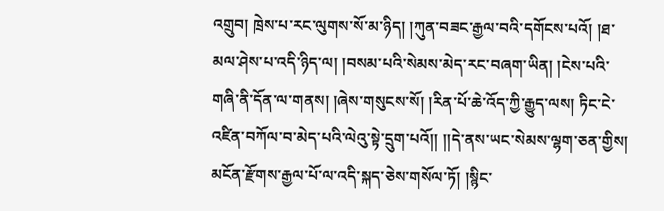འགྲུབ། ཁྲེས་པ་རང་ལུགས་སོ་མ་ཉིད། །ཀུན་བཟང་རྒྱལ་བའི་དགོངས་པའོ། །ཐ་མལ་ཤེས་པ་འདི་ཉིད་ལ། །བསམ་པའི་སེམས་མེད་རང་བཞག་ཡིན། །ངེས་པའི་གཞི་ནི་དོན་ལ་གནས། །ཞེས་གསུངས་སོ། །རིན་པོ་ཆེ་འོད་ཀྱི་རྒྱུད་ལས། ཏིང་ངེ་འཛིན་བཀོལ་བ་མེད་པའི་ལེའུ་སྟེ་དྲུག་པའོ།། །།དེ་ནས་ཡང་སེམས་ལྷག་ཅན་གྱིས། མངོན་རྫོགས་རྒྱལ་པོ་ལ་འདི་སྐད་ཅེས་གསོལ་ཏོ། །སྙིང་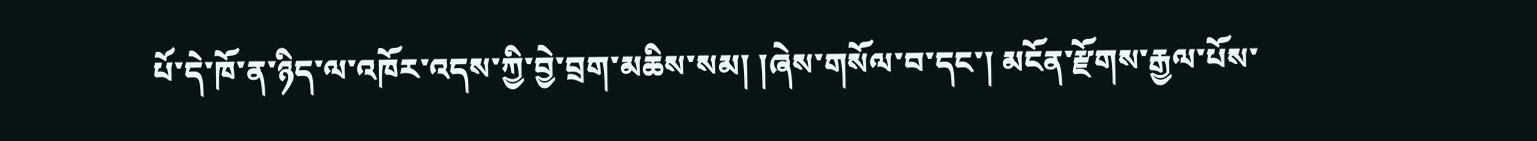པོ་དེ་ཁོ་ན་ཉིད་ལ་འཁོར་འདས་ཀྱི་བྱེ་བྲག་མཆིས་སམ། །ཞེས་གསོལ་བ་དང་། མངོན་རྫོགས་རྒྱལ་པོས་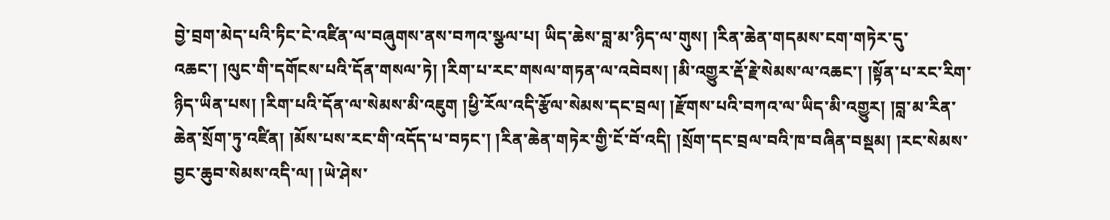བྱེ་བྲག་མེད་པའི་ཏིང་ངེ་འཛིན་ལ་བཞུགས་ནས་བཀའ་སྩལ་པ། ཡིད་ཆེས་བླ་མ་ཉིད་ལ་གུས། །རིན་ཆེན་གདམས་ངག་གཏེར་དུ་འཆང་། །ལུང་གི་དགོངས་པའི་དོན་གསལ་ཏེ། །རིག་པ་རང་གསལ་གཏན་ལ་འབེབས། །མི་འགྱུར་རྡོ་རྗེ་སེམས་ལ་འཆང་། །སྟོན་པ་རང་རིག་ཉིད་ཡིན་པས། །རིག་པའི་དོན་ལ་སེམས་མི་འཇུག །ཕྱི་རོལ་འདི་རྩོལ་སེམས་དང་བྲལ། །རྫོགས་པའི་བཀའ་ལ་ཡིད་མི་འགྱུར། །བླ་མ་རིན་ཆེན་སྲོག་ཏུ་འཛིན། །མོས་པས་རང་གི་འདོད་པ་བཏང་། །རིན་ཆེན་གཏེར་གྱི་ངོ་བོ་འདི། །སྲོག་དང་བྲལ་བའི་ཁ་བཞིན་བསྡམ། །རང་སེམས་བྱང་ཆུབ་སེམས་འདི་ལ། །ཡེ་ཤེས་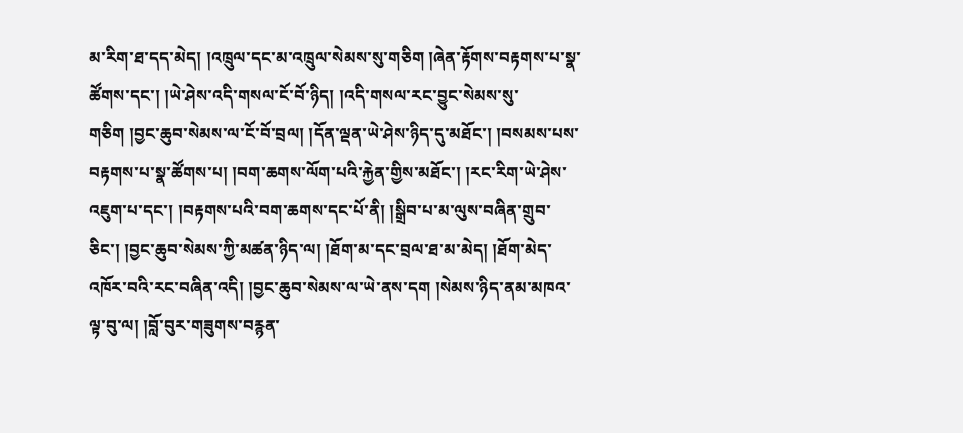མ་རིག་ཐ་དད་མེད། །འཁྲུལ་དང་མ་འཁྲུལ་སེམས་སུ་གཅིག །ཞེན་རྟོགས་བརྟགས་པ་སྣ་ཚོགས་དང་། །ཡེ་ཤེས་འདི་གསལ་ངོ་བོ་ཉིད། །འདི་གསལ་རང་བྱུང་སེམས་སུ་གཅིག །བྱང་ཆུབ་སེམས་ལ་ངོ་བོ་བྲལ། །དོན་ལྡན་ཡེ་ཤེས་ཉིད་དུ་མཐོང་། །བསམས་པས་བརྟགས་པ་སྣ་ཚོགས་པ། །བག་ཆགས་ལོག་པའི་རྐྱེན་གྱིས་མཐོང་། །རང་རིག་ཡེ་ཤེས་འཇུག་པ་དང་། །བརྟགས་པའི་བག་ཆགས་དང་པོ་ནི། །སྒྲིབ་པ་མ་ལུས་བཞིན་གྲུབ་ཅིང་། །བྱང་ཆུབ་སེམས་ཀྱི་མཚན་ཉིད་ལ། །ཐོག་མ་དང་བྲལ་ཐ་མ་མེད། །ཐོག་མེད་འཁོར་བའི་རང་བཞིན་འདི། །བྱང་ཆུབ་སེམས་ལ་ཡེ་ནས་དག །སེམས་ཉིད་ནམ་མཁའ་ལྟ་བུ་ལ། །བློ་བུར་གཟུགས་བརྙན་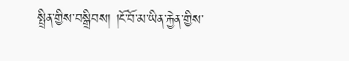སྤྲིན་གྱིས་བསྒྲིབས། །ངོ་བོ་མ་ཡིན་རྐྱེན་གྱིས་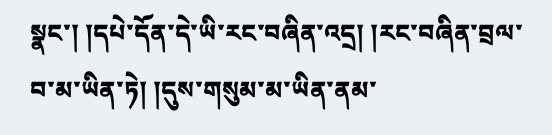སྣང་། །དཔེ་དོན་དེ་ཡི་རང་བཞིན་འདྲ། །རང་བཞིན་བྲལ་བ་མ་ཡིན་ཏེ། །དུས་གསུམ་མ་ཡིན་ནམ་